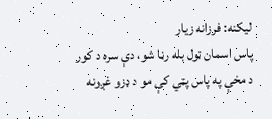ليکنه: فرزانه زيار
پاس اسمان ټول بله رڼا شو، دې سره د کور د مخې په پاس پټي کې مو د ډزو غږونه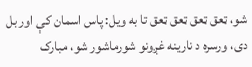شو، ټعق ټعق ټعق ټعق تا به ویل: پاس اسمان کې اور بل دی، ورسره د نارینه غږونو شورماشور شو، مبارک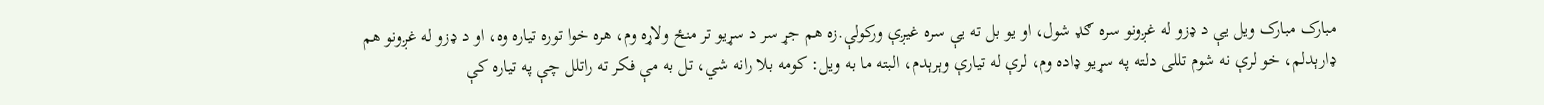مبارک مبارک ویل یې د ډزو له غږونو سره ګډ شول، او یو بل ته یې سره غیږې ورکولې.زه هم جړ سر د سړیو تر منځ ولاړه وم، هره خوا توره تیاره وه، او د ډزو له غږونو هم ډارېدلم، خو لرې نه شوم تللی دلته په سړیو ډاده وم، لرې له تیارې وېرېدم، البته ما به ویل: کومه بلا رانه شي، تل به مې فکر ته راتلل چې په تیاره کې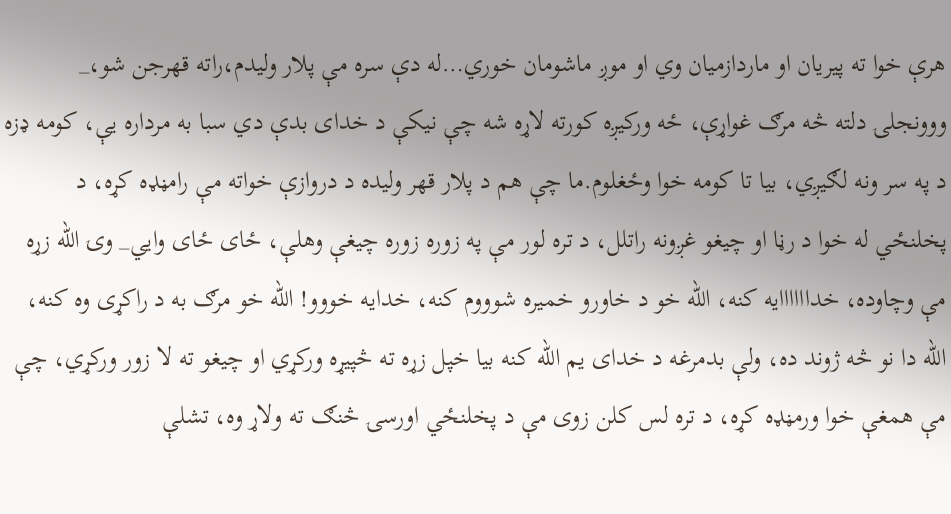هرې خوا ته پیریان او ماردازمیان وي او موږ ماشومان خوري…له دې سره مې پلار ولیدم،راته قهرجن شو،_ ووونجلۍ دلته څه مرګ غواړې، ځه ورکیږه کورته لاړه شه چې نیکې د خدای بدې دي سبا به مرداره یې، کومه ډزه د په سر ونه لګیږي، بیا تا کومه خوا وځغلوم.ما چې هم د پلار قهر ولیده د دروازې خواته مې رامڼډه کړه، د پخلنځي له خوا د رڼا او چیغو غږونه راتلل، د تره لور مې په زوره زوره چیغې وهلې، ځای ځای وایي_ وۍ الله زړه مې وچاوده، خداااااایه کنه، الله خو د خاورو خمیره شوووم کنه، خدایه خووو! الله خو مرګ به د راکړی وه کنه، الله دا نو څه ژوند ده، ولې بدمرغه د خدای یم الله کنه بیا خپل زړه ته څپیړه ورکړي او چیغو ته لا زور ورکړي، چې مې همغې خوا ورمڼډه کړه، د تره لس کلن زوی مې د پخلنځي اورسۍ څنګ ته ولاړ وه، تشلې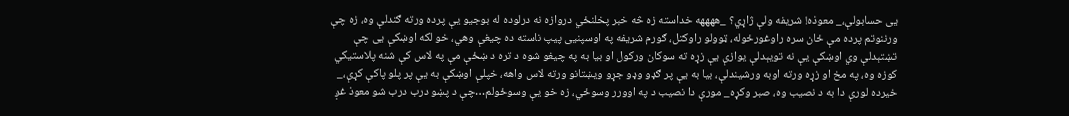یی حسابولې،_ معوذه! شریفه ولې ژاړي؟ _ههههه خداسته زه څه خبر پخلنځي دروازه نه درلوده له بوجیو یې پرده ورته ګندلې وه، زه چې ورننوتم پرده مې ځان سره راوغورځوله، ټوولو راوکتل، ګورم شریفه په اوسپنیی پیپ ناسته ده چیغې وهي، خو لکه اوښکې یی چې تښتېدلې وي اوښکې یې نه تویېدلې یوازې یې زړه ته سوکان ورکول او بیا به په چیغو شوه د تره د ښځې مې په لاس کې شنه پلاستیکي کوزه وه، په مخ او زړه ورته اوبه ورشیندلې، بیا به یې پر ګډو وډو جړو ویښتانو ورته لاس واهه، خپلې اوښکې به یې پر پلو پاکې کړې،_ خیرده لورې دا به د نصیب وه، صبر وکړه_ مورې دا نصیب د په اوورر وسوځي، زه خو یې وسوځولم…چې د پښو درب درب شو معوذ غږ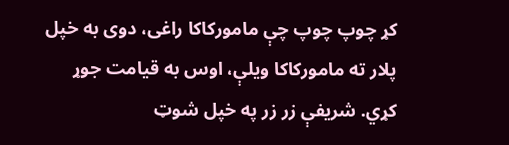کړ چوپ چوپ چې مامورکاکا راغی، دوی به خپل پلار ته مامورکاکا ویلې، اوس به قیامت جوړ کړي. شریفې زر زر په خپل شوټ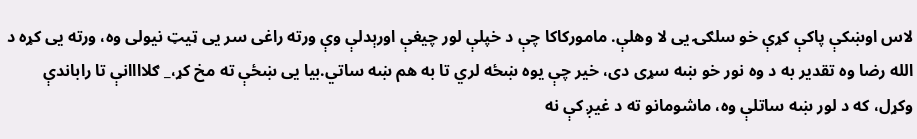لاس اوښکې پاکې کړې خو سلګۍ یی لا وهلې. مامورکاکا چې د خپلې لور چیغې اورېدلې وې ورته راغی سر یی ټیټ نیولی وه، ورته یی کړه د الله رضا وه تقدیر به د وه نور خو ښه سړی دى، خیر چې یوه ښځه لري تا به هم ښه ساتي.بیا یی ښځې ته مخ کړ،_ ګلاااانې تا راباندې وکړل، که د لور ښه ساتلې وه، ماشومانو ته د غیږ کې نه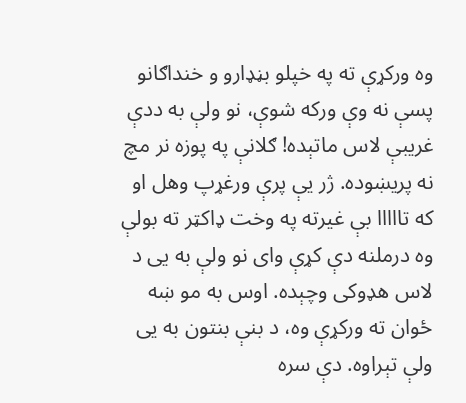وه ورکړې ته په خپلو بڼډارو و خنداګانو پسې نه وې ورکه شوې، نو ولې به ددې غریبې لاس ماتېده! ګلانې په پوزه نر مچ نه پریښوده. ژر یې پرې ورغړپ وهل او که تااااا بې غیرته په وخت ډاکټر ته بولې وه درملنه دې کړې وای نو ولې به یی د لاس هډوکی وچېده. اوس به مو ښه ځوان ته ورکړې وه، د بنې بنتون به یی ولې تېراوه. دې سره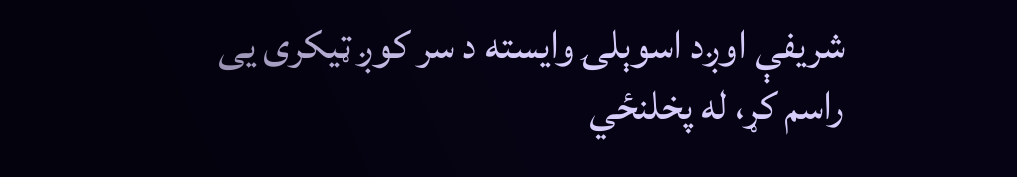شریفې اوږد اسوېلۍ وایسته د سر کوږ ټیکری یی راسم کړ، له پخلنځي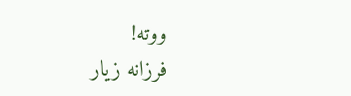ووته!
فرزانه زیار